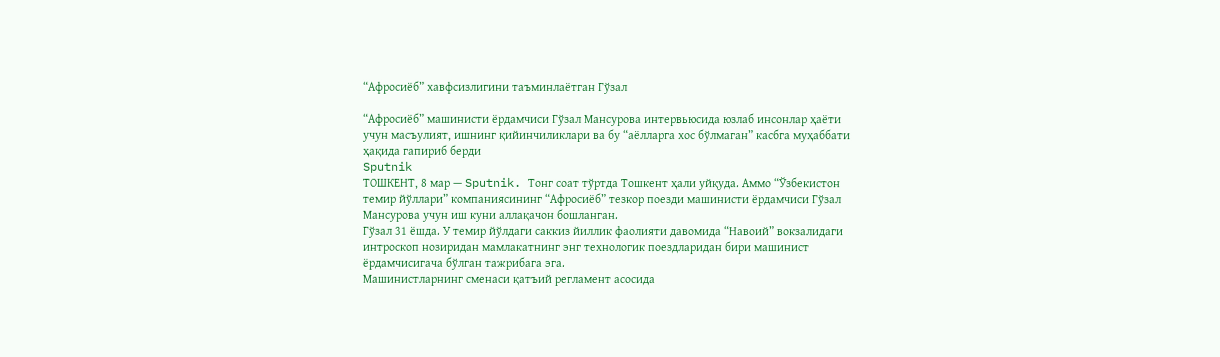“Афросиёб” хавфсизлигини таъминлаётган Гўзал

“Афросиёб” машинисти ёрдамчиси Гўзал Мансурова интервьюсида юзлаб инсонлар ҳаёти учун масъулият, ишнинг қийинчиликлари ва бу “аёлларга хос бўлмаган” касбга муҳаббати ҳақида гапириб берди
Sputnik
ТОШКЕНТ, 8 мар — Sputnik. Тонг соат тўртда Тошкент ҳали уйқуда. Аммо “Ўзбекистон темир йўллари” компаниясининг “Афросиёб” тезкор поезди машинисти ёрдамчиси Гўзал Мансурова учун иш куни аллақачон бошланган.
Гўзал 31 ёшда. У темир йўлдаги саккиз йиллик фаолияти давомида “Навоий” вокзалидаги интроскоп нозиридан мамлакатнинг энг технологик поездларидан бири машинист ёрдамчисигача бўлган тажрибага эга.
Машинистларнинг сменаси қатъий регламент асосида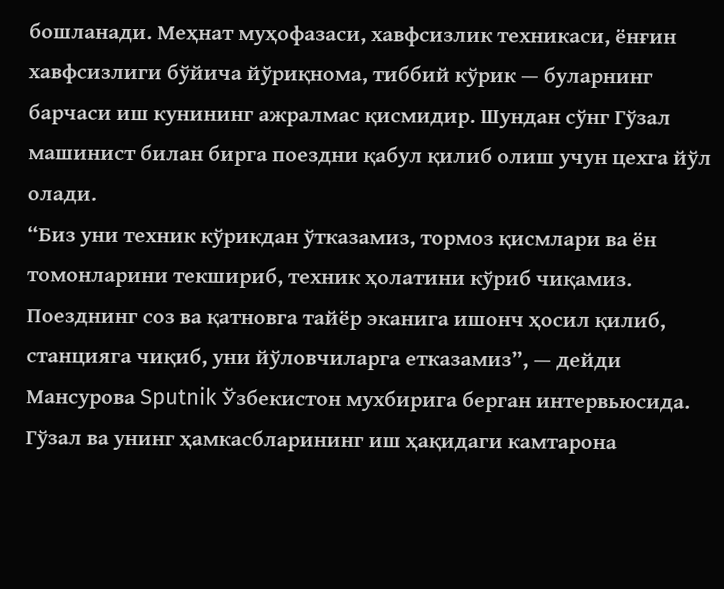бошланади. Меҳнат муҳофазаси, хавфсизлик техникаси, ёнғин хавфсизлиги бўйича йўриқнома, тиббий кўрик — буларнинг барчаси иш кунининг ажралмас қисмидир. Шундан сўнг Гўзал машинист билан бирга поездни қабул қилиб олиш учун цехга йўл олади.
“Биз уни техник кўрикдан ўтказамиз, тормоз қисмлари ва ён томонларини текшириб, техник ҳолатини кўриб чиқамиз. Поезднинг соз ва қатновга тайёр эканига ишонч ҳосил қилиб, станцияга чиқиб, уни йўловчиларга етказамиз”, — дейди Мансурова Sputnik Ўзбекистон мухбирига берган интервьюсида.
Гўзал ва унинг ҳамкасбларининг иш ҳақидаги камтарона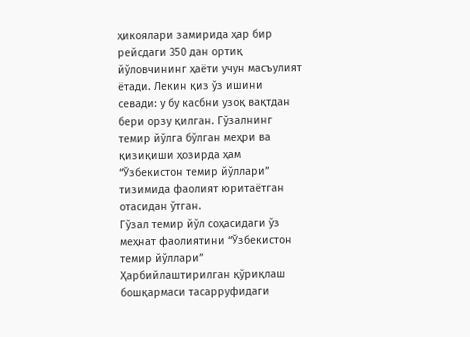ҳикоялари замирида ҳар бир рейсдаги 350 дан ортиқ йўловчининг ҳаёти учун масъулият ётади. Лекин қиз ўз ишини севади: у бу касбни узоқ вақтдан бери орзу қилган. Гўзалнинг темир йўлга бўлган меҳри ва қизиқиши ҳозирда ҳам “Ўзбекистон темир йўллари” тизимида фаолият юритаётган отасидан ўтган.
Гўзал темир йўл соҳасидаги ўз меҳнат фаолиятини “Ўзбекистон темир йўллари” Ҳарбийлаштирилган қўриқлаш бошқармаси тасарруфидаги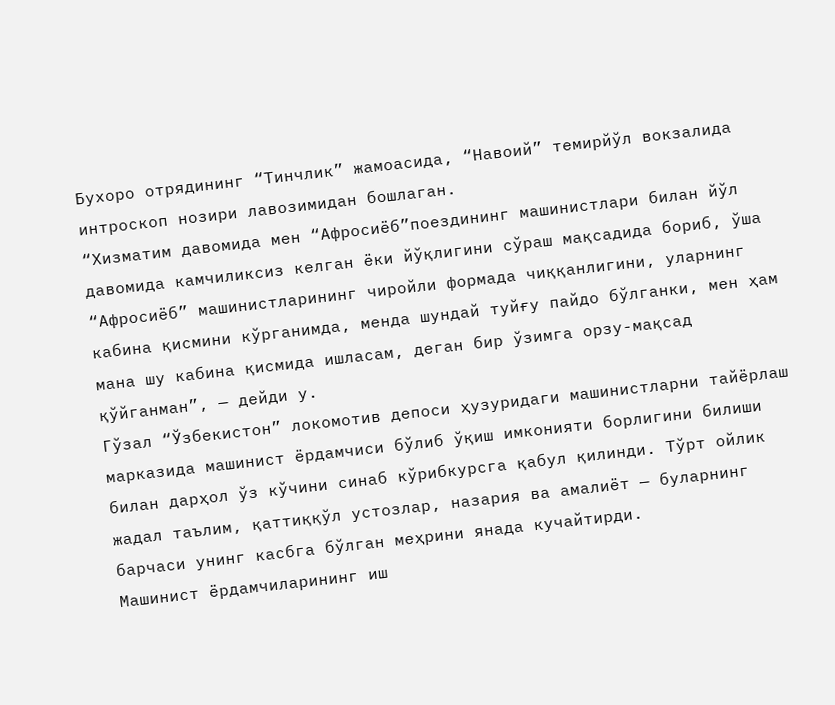Бухоро отрядининг “Тинчлик” жамоасида, “Навоий” темирйўл вокзалида интроскоп нозири лавозимидан бошлаган.
“Хизматим давомида мен “Афросиёб”поездининг машинистлари билан йўл давомида камчиликсиз келган ёки йўқлигини сўраш мақсадида бориб, ўша “Афросиёб” машинистларининг чиройли формада чиққанлигини, уларнинг кабина қисмини кўрганимда, менда шундай туйғу пайдо бўлганки, мен ҳам мана шу кабина қисмида ишласам, деган бир ўзимга орзу-мақсад қўйганман”, — дейди у.
Гўзал “Ўзбекистон” локомотив депоси ҳузуридаги машинистларни тайёрлаш марказида машинист ёрдамчиси бўлиб ўқиш имконияти борлигини билиши билан дарҳол ўз кўчини синаб кўрибкурсга қабул қилинди. Тўрт ойлик жадал таълим, қаттиққўл устозлар, назария ва амалиёт — буларнинг барчаси унинг касбга бўлган меҳрини янада кучайтирди.
Машинист ёрдамчиларининг иш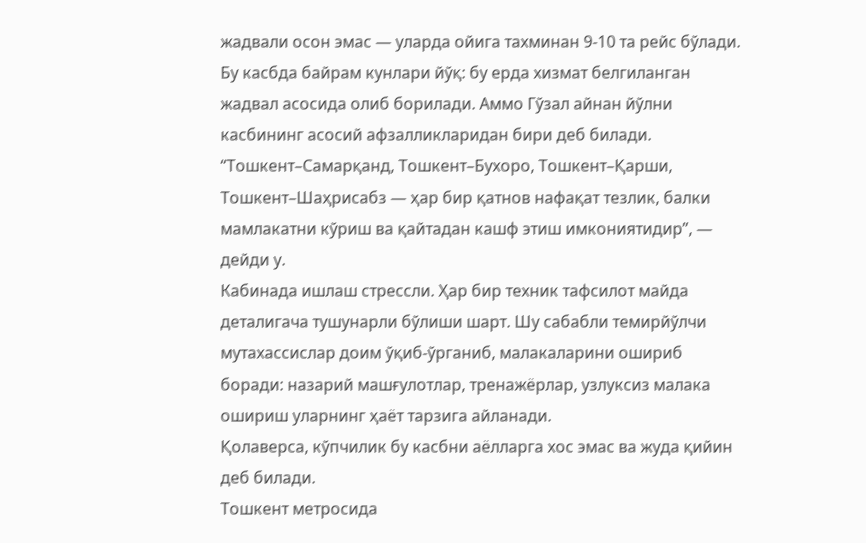жадвали осон эмас — уларда ойига тахминан 9-10 та рейс бўлади. Бу касбда байрам кунлари йўқ: бу ерда хизмат белгиланган жадвал асосида олиб борилади. Аммо Гўзал айнан йўлни касбининг асосий афзалликларидан бири деб билади.
“Тошкент–Самарқанд, Тошкент–Бухоро, Тошкент–Қарши, Тошкент–Шаҳрисабз — ҳар бир қатнов нафақат тезлик, балки мамлакатни кўриш ва қайтадан кашф этиш имкониятидир”, — дейди у.
Кабинада ишлаш стрессли. Ҳар бир техник тафсилот майда деталигача тушунарли бўлиши шарт. Шу сабабли темирйўлчи мутахассислар доим ўқиб-ўрганиб, малакаларини ошириб боради: назарий машғулотлар, тренажёрлар, узлуксиз малака ошириш уларнинг ҳаёт тарзига айланади.
Қолаверса, кўпчилик бу касбни аёлларга хос эмас ва жуда қийин деб билади.
Тошкент метросида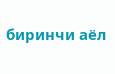биринчи аёл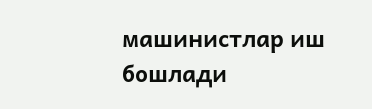машинистлар иш бошлади